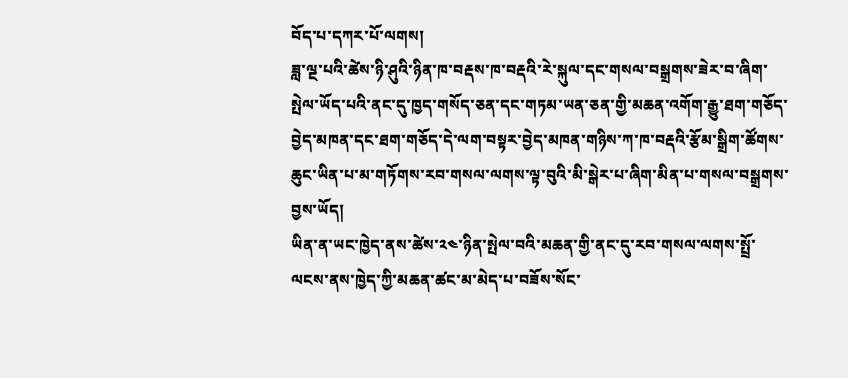བོད་པ་དཀར་པོ་ལགས།
ཟླ་ལྔ་པའི་ཚེས་ཉི་ཤུའི་ཉིན་ཁ་བརྡས་ཁ་བརྡའི་རེ་སྐུལ་དང་གསལ་བསྒྲགས་ཟེར་བ་ཞིག་སྤེལ་ཡོད་པའི་ནང་དུ་ཁྱད་གསོད་ཅན་དང་གཏམ་ཡན་ཅན་གྱི་མཆན་འགོག་རྒྱུ་ཐག་གཅོད་བྱེད་མཁན་དང་ཐག་གཅོད་དེ་ལག་བསྟར་བྱེད་མཁན་གཉིས་ཀ་ཁ་བརྡའི་རྩོམ་སྒྲིག་ཚོགས་ཆུང་ཡིན་པ་མ་གཏོགས་རབ་གསལ་ལགས་ལྟ་བུའི་མི་སྒེར་པ་ཞིག་མིན་པ་གསལ་བསྒྲགས་བྱས་ཡོད།
ཡིན་ན་ཡང་ཁྱེད་ནས་ཚེས་༢༤་ཉིན་སྤེལ་བའི་མཆན་གྱི་ནང་དུ་རབ་གསལ་ལགས་སྤྲོ་ལངས་ནས་ཁྱེད་ཀྱི་མཆན་ཚང་མ་མེད་པ་བཟོས་སོང་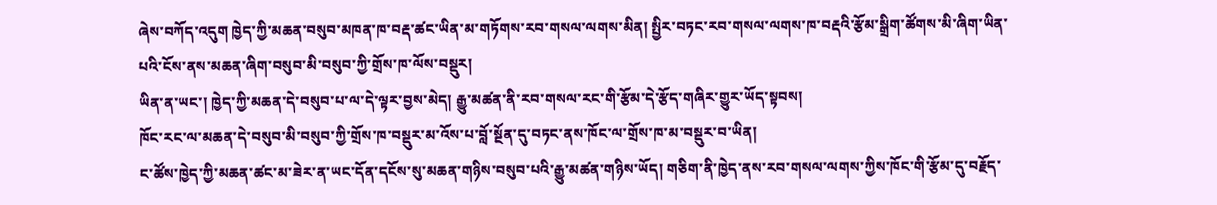ཞེས་བཀོད་འདུག ཁྱེད་ཀྱི་མཆན་བསུབ་མཁན་ཁ་བརྡ་ཚང་ཡིན་མ་གཏོགས་རབ་གསལ་ལགས་མིན། སྤྱིར་བཏང་རབ་གསལ་ལགས་ཁ་བརྡའི་རྩོམ་སྒྲིག་ཚོགས་མི་ཞིག་ཡིན་པའི་ངོས་ནས་མཆན་ཞིག་བསུབ་མི་བསུབ་ཀྱི་གྲོས་ཁ་ལོས་བསྡུར།
ཡིན་ན་ཡང་། ཁྱེད་ཀྱི་མཆན་དེ་བསུབ་པ་ལ་དེ་ལྟར་བྱས་མེད། རྒྱུ་མཚན་ནི་རབ་གསལ་རང་གི་རྩོམ་དེ་རྩོད་གཞིར་གྱུར་ཡོད་སྟབས།
ཁོང་རང་ལ་མཆན་དེ་བསུབ་མི་བསུབ་ཀྱི་གྲོས་ཁ་བསྡུར་མ་འོས་པ་བློ་སྔོན་དུ་བཏང་ནས་ཁོང་ལ་གྲོས་ཁ་མ་བསྡུར་བ་ཡིན།
ང་ཚོས་ཁྱེད་ཀྱི་མཆན་ཚང་མ་ཟེར་ན་ཡང་དོན་དངོས་སུ་མཆན་གཉིས་བསུབ་པའི་རྒྱུ་མཚན་གཉིས་ཡོད། གཅིག་ནི་ཁྱེད་ནས་རབ་གསལ་ལགས་ཀྱིས་ཁོང་གི་རྩོམ་དུ་བརྗོད་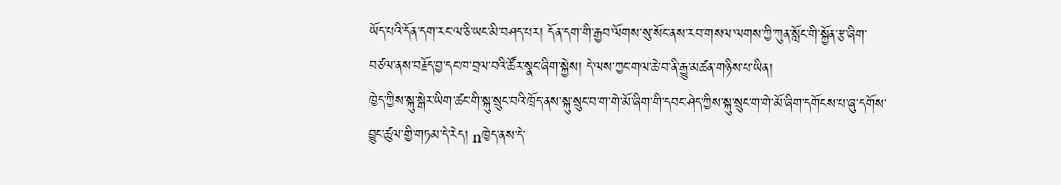ཡོད་པའི་དོན་དག་རང་ལ་ཅི་ཡང་མི་བཤད་པར། དོན་དག་གི་རྒྱབ་ལོགས་སུ་སོང་ནས་རབ་གསལ་ལགས་ཀྱི་ཀུན་སློང་གི་སྐྱོན་རྩ་ཞིག་བཙལ་ནས་བརྗོད་བྱ་དང་ཁ་བྲལ་བའི་ཚོར་སྣང་ཞིག་སྐྱེས། དེ་ལས་ཀྱང་གལ་ཆེ་བ་ནི་རྒྱུ་མཚན་གཉིས་པ་ཡིན།
ཁྱེད་ཀྱིས་སྐུ་སྒེར་ཡིག་ཚང་གི་སྐུ་སྲུང་བའི་ཁྲོད་ནས་སྐུ་སྲུང་བ་ག་གེ་མོ་ཞིག་གི་དབང་ཤེད་ཀྱིས་སྐུ་སྲུང་ག་གེ་མོ་ཞིག་དགོངས་པ་ཞུ་དགོས་བྱུང་ཚུལ་གྱི་གཏམ་དེ་རེད། nཁྱེད་ནས་དེ་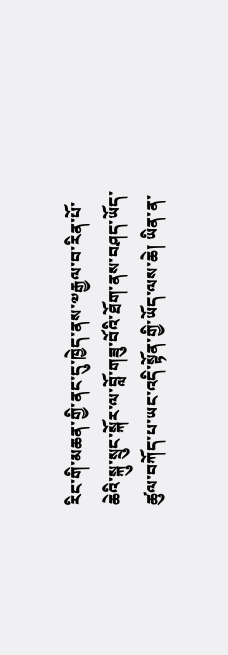རིང་གི་མཆན་གྱི་ནང་དུ་ཁྱེད་ནས་༧རྒྱལ་བ་རིན་པོ་ཆེའི་སྐུ་སྲུང་སྐོར་ལ་བློ་གཟུ་བོའི་ཐོག་ནས་བཤད་ཡོད་ཚུལ་བཀོད་པ་ཡང་འདི་སྟོན་གྱི་ཡོད་ལས་ཆེ། ཡིན་ན་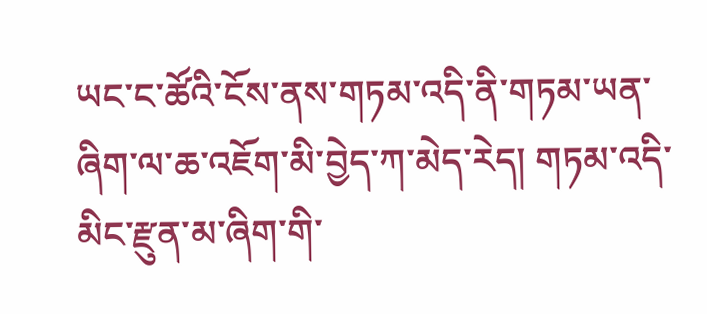ཡང་ང་ཚོའི་ངོས་ནས་གཏམ་འདི་ནི་གཏམ་ཡན་ཞིག་ལ་ཆ་འཇོག་མི་བྱེད་ཀ་མེད་རེད། གཏམ་འདི་མིང་རྫུན་མ་ཞིག་གི་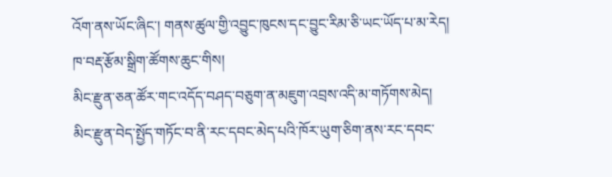འོག་ནས་ཡོང་ཞིང་། གནས་ཚུལ་གྱི་འབྱུང་ཁུངས་དང་བྱུང་རིམ་ཅི་ཡང་ཡོད་པ་མ་རེད།
ཁ་བརྡ་རྩོམ་སྒྲིག་ཚོགས་ཆུང་གིས།
མིང་རྫུན་ཅན་ཚོར་གང་འདོད་བཤད་བཅུག་ན་མཇུག་འབྲས་འདི་མ་གཏོགས་མེད། མིང་རྫུན་བེད་སྤྱོད་གཏོང་བ་ནི་རང་དབང་མེད་པའི་ཁོར་ཡུག་ཅིག་ནས་རང་དབང་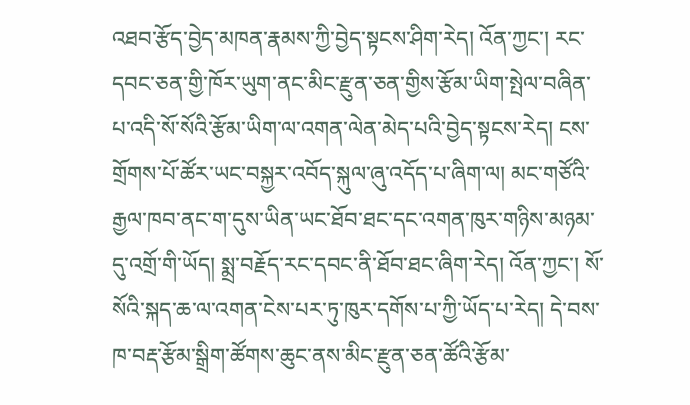འཐབ་རྩོད་བྱེད་མཁན་རྣམས་ཀྱི་བྱེད་སྟངས་ཤིག་རེད། འོན་ཀྱང་། རང་དབང་ཅན་གྱི་ཁོར་ཡུག་ནང་མིང་རྫུན་ཅན་གྱིས་རྩོམ་ཡིག་སྤེལ་བཞིན་པ་འདི་སོ་སོའི་རྩོམ་ཡིག་ལ་འགན་ལེན་མེད་པའི་བྱེད་སྟངས་རེད། ངས་གྲོགས་པོ་ཚོར་ཡང་བསྐྱར་འབོད་སྐུལ་ཞུ་འདོད་པ་ཞིག་ལ། མང་གཙོའི་རྒྱལ་ཁབ་ནང་ག་དུས་ཡིན་ཡང་ཐོབ་ཐང་དང་འགན་ཁུར་གཉིས་མཉམ་དུ་འགྲོ་གི་ཡོད། སྨྲ་བརྗོད་རང་དབང་ནི་ཐོབ་ཐང་ཞིག་རེད། འོན་ཀྱང་། སོ་སོའི་སྐད་ཆ་ལ་འགན་ངེས་པར་ཏུ་ཁུར་དགོས་པ་ཀྱི་ཡོད་པ་རེད། དེ་བས་ཁ་བརྡ་རྩོམ་སྒྲིག་ཚོགས་ཆུང་ནས་མིང་རྫུན་ཅན་ཚོའི་རྩོམ་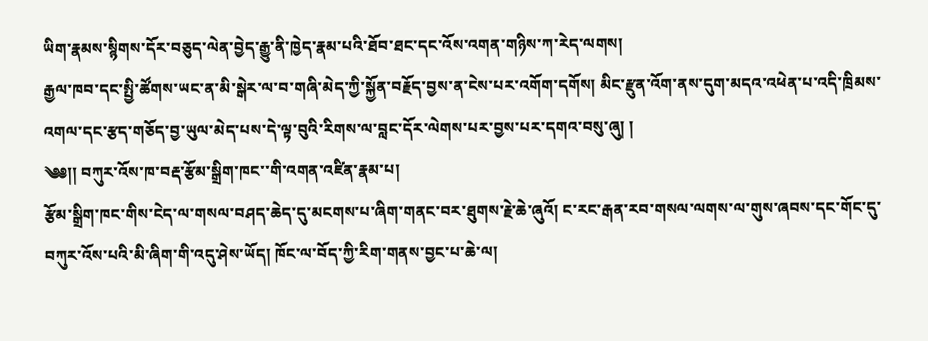ཡིག་རྣམས་སྙིགས་དོར་བཅུད་ལེན་བྱེད་རྒྱུ་ནི་ཁྱེད་རྣམ་པའི་ཐོབ་ཐང་དང་འོས་འགན་གཉིས་ཀ་རེད་ལགས།
རྒྱལ་ཁབ་དང་སྤྱི་ཚོགས་ཡང་ན་མི་སྒེར་ལ་བ་གཞི་མེད་ཀྱི་སྐྱོན་བརྗོད་བྱས་ན་ངེས་པར་འགོག་དགོས། མིང་རྫུན་འོག་ནས་དུག་མདའ་འཕེན་པ་འདི་ཁྲིམས་འགལ་དང་རྩད་གཅོད་བྱ་ཡུལ་མེད་པས་དེ་ལྟ་བུའི་རིགས་ལ་བླང་དོར་ལེགས་པར་བྱས་པར་དགའ་བསུ་ཞུ། །
༄༅།། བཀུར་འོས་ཁ་བརྡ་རྩོམ་སྒྲིག་ཁང་་གི་འགན་འཛིན་རྣམ་པ།
རྩོམ་སྒྲིག་ཁང་གིས་ངེད་ལ་གསལ་བཤད་ཆེད་དུ་མངགས་པ་ཞིག་གནང་བར་ཐུགས་རྗེ་ཆེ་ཞུའོ། ང་རང་རྒན་རབ་གསལ་ལགས་ལ་གུས་ཞབས་དང་གོང་དུ་བཀུར་འོས་པའི་མི་ཞིག་གི་འདུ་ཤེས་ཡོད། ཁོང་ལ་བོད་ཀྱི་རིག་གནས་བྱང་པ་ཆེ་ལ།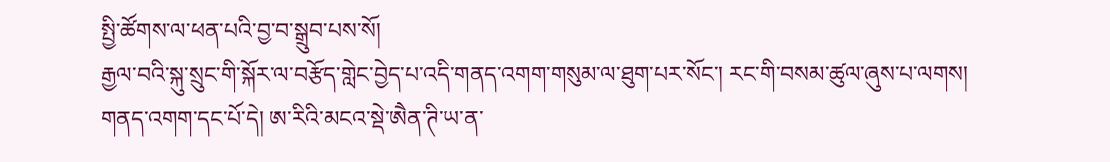སྤྱི་ཚོགས་ལ་ཕན་པའི་བྱ་བ་སྒྲུབ་པས་སོ།
རྒྱལ་བའི་སྐུ་སྲུང་གི་སྐོར་ལ་བརྩོད་གླེང་བྱེད་པ་འདི་གནད་འགག་གསུམ་ལ་ཐུག་པར་སོང་། རང་གི་བསམ་ཚུལ་ཞུས་པ་ལགས།
གནད་འགག་དང་པོ་དེ། ཨ་རིའི་མངའ་སྡེ་ཨཻན་ཊི་ཡ་ན་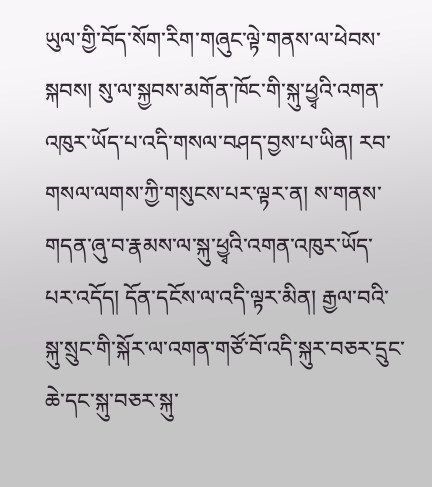ཡུལ་གྱི་བོད་སོག་རིག་གཞུང་ལྟེ་གནས་ལ་ཕེབས་སྐབས། སུ་ལ་སྐྱབས་མགོན་ཁོང་གི་སྐུ་ཕྱྭའི་འགན་འཁུར་ཡོད་པ་འདི་གསལ་བཤད་བྱས་པ་ཡིན། རབ་གསལ་ལགས་ཀྱི་གསུངས་པར་ལྟར་ན། ས་གནས་གདན་ཞུ་བ་རྣམས་ལ་སྐུ་ཕྱྭའི་འགན་འཁུར་ཡོད་པར་འདོད། དོན་དངོས་ལ་འདི་ལྟར་མིན། རྒྱལ་བའི་སྐུ་སྲུང་གི་སྐོར་ལ་འགན་གཙོ་བོ་འདི་སྐུར་བཅར་དྲུང་ཆེ་དང་སྐུ་བཅར་སྐུ་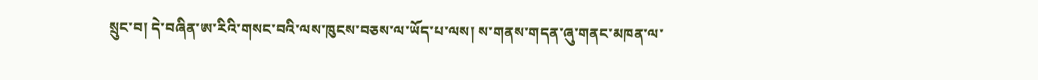སྲུང་བ། དེ་བཞིན་ཨ་རིའི་གསང་བའི་ལས་ཁུངས་བཅས་ལ་ཡོད་པ་ལས། ས་གནས་གདན་ཞུ་གནང་མཁན་ལ་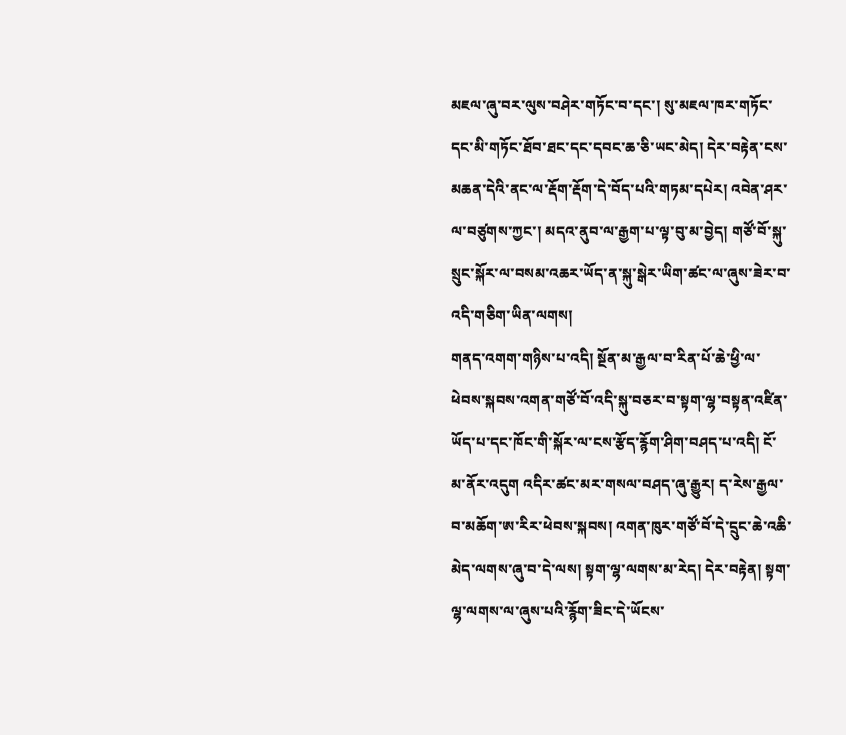མཇལ་ཞུ་བར་ལུས་བཤེར་གཏོང་བ་དང་། སུ་མཇལ་ཁར་གཏོང་དང་མི་གཏོང་ཐོབ་ཐང་དང་དབང་ཆ་ཅི་ཡང་མེད། དེར་བརྟེན་ངས་མཆན་དེའི་ནང་ལ་རྡོག་རྡོག་དེ་བོད་པའི་གཏམ་དཔེར། འབེན་ཤར་ལ་བཙུགས་ཀྱང་། མདའ་ནུབ་ལ་རྒྱག་པ་ལྟ་བུ་མ་བྱེད། གཙོ་བོ་སྐུ་སྲུང་སྐོར་ལ་བསམ་འཆར་ཡོད་ན་སྐུ་སྒེར་ཡིག་ཚང་ལ་ཞུས་ཟེར་བ་འདི་གཅིག་ཡིན་ལགས།
གནད་འགག་གཉིས་པ་འདི། སྔོན་མ་རྒྱལ་བ་རིན་པོ་ཆེ་ཕྱི་ལ་ཕེབས་སྐབས་འགན་གཙོ་བོ་འདི་སྐུ་བཅར་བ་སྟག་ལྷ་བསྟན་འཛིན་ཡོད་པ་དང་ཁོང་གི་སྐོར་ལ་ངས་རྩོད་རྙོག་ཤིག་བཤད་པ་འདི། ངོ་མ་ནོར་འདུག འདིར་ཚང་མར་གསལ་བཤད་ཞུ་རྒྱུར། ད་རེས་རྒྱལ་བ་མཆོག་ཨ་རིར་ཕེབས་སྐབས། འགན་ཁུར་གཙོ་བོ་དེ་དྲུང་ཆེ་འཆི་མེད་ལགས་ཞུ་བ་དེ་ལས། སྟག་ལྷ་ལགས་མ་རེད། དེར་བརྟེན། སྟག་ལྷ་ལགས་ལ་ཞུས་པའི་རྙོག་ཟིང་དེ་ཡོངས་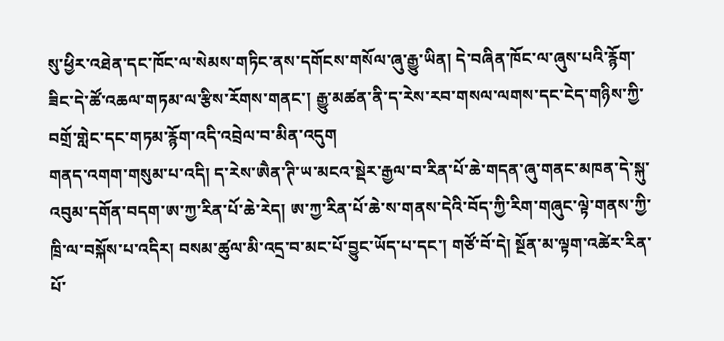སུ་ཕྱིར་འཐེན་དང་ཁོང་ལ་སེམས་གཏིང་ནས་དགོངས་གསོལ་ཞུ་རྒྱུ་ཡིན། དེ་བཞིན་ཁོང་ལ་ཞུས་པའི་རྙོག་ཟིང་དེ་ཚོ་འཆལ་གཏམ་ལ་རྩིས་རོགས་གནང་། རྒྱུ་མཚན་ནི་ད་རེས་རབ་གསལ་ལགས་དང་ངེད་གཉིས་ཀྱི་བགྲོ་གླེང་དང་གཏམ་རྙོག་འདི་འབྲེལ་བ་མིན་འདུག
གནད་འགག་གསུམ་པ་འདི། ད་རེས་ཨཻན་ཊི་ཡ་མངའ་སྡེར་རྒྱལ་བ་རིན་པོ་ཆེ་གདན་ཞུ་གནང་མཁན་དེ་སྐུ་འབུམ་དགོན་བདག་ཨ་ཀྱ་རིན་པོ་ཆེ་རེད། ཨ་ཀྱ་རིན་པོ་ཆེ་ས་གནས་དེའི་བོད་ཀྱི་རིག་གཞུང་ལྟེ་གནས་ཀྱི་ཁྲི་ལ་བསྐོས་པ་འདིར། བསམ་ཚུལ་མི་འདྲ་བ་མང་པོ་བྱུང་ཡོད་པ་དང་། གཙོ་བོ་དེ། སྔོན་མ་ལྟག་འཚེར་རིན་པོ་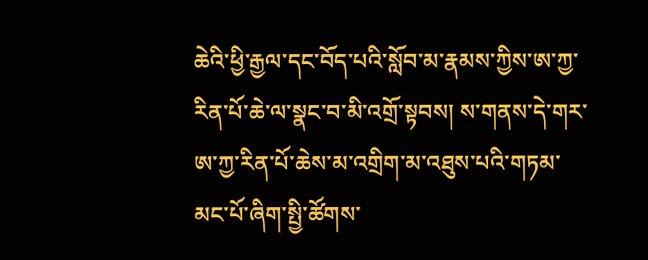ཆེའི་ཕྱི་རྒྱལ་དང་བོད་པའི་སློབ་མ་རྣམས་ཀྱིས་ཨ་ཀྱ་རིན་པོ་ཆེ་ལ་སྣང་བ་མི་འགྲོ་སྟབས། ས་གནས་དེ་གར་ཨ་ཀྱ་རིན་པོ་ཆེས་མ་འགྲིག་མ་འཐུས་པའི་གཏམ་མང་པོ་ཞིག་སྤྱི་ཚོགས་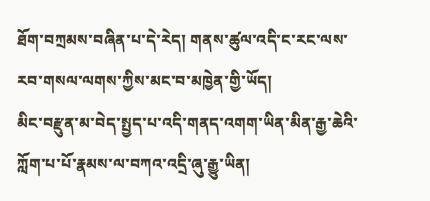ཐོག་བཀྲམས་བཞིན་པ་དེ་རེད། གནས་ཚུལ་འདི་ང་རང་ལས་རབ་གསལ་ལགས་ཀྱིས་མང་བ་མཁྱེན་གྱི་ཡོད།
མིང་བརྫུན་མ་བེད་སྤྱད་པ་འདི་གནད་འགག་ཡིན་མིན་རྒྱ་ཆེའི་ཀློག་པ་པོ་རྣམས་ལ་བཀའ་འདྲི་ཞུ་རྒྱུ་ཡིན།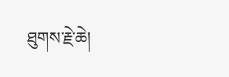ཐུགས་རྗེ་ཆེ།